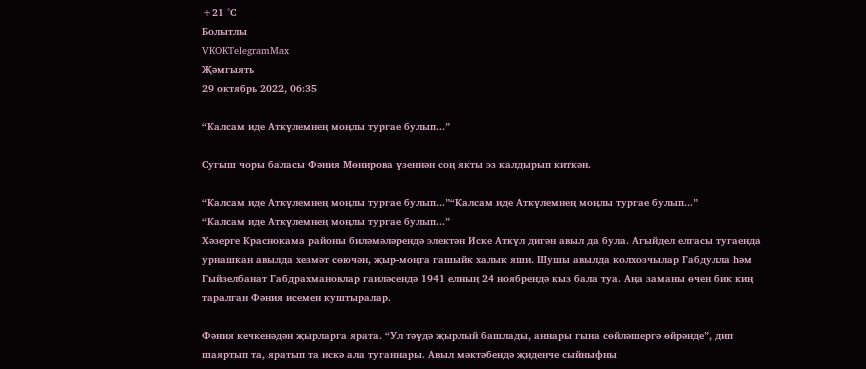+21 °С
Болытлы
VKOKTelegramMax
Җәмгыять
29 октябрь 2022, 06:35

“Калсам иде Аткүлемнең моңлы тургае булып...”

Сугыш чоры баласы Фәния Мөнирова үзеннән соң якты эз калдырып киткән.

“Калсам иде Аткүлемнең моңлы тургае булып...”“Калсам иде Аткүлемнең моңлы тургае булып...”
“Калсам иде Аткүлемнең моңлы тургае булып...”
Хәзерге Краснокама районы биләмәләрендә электән Иске Аткүл дигән авыл да була. Агыйдел елгасы тугаенда урнашкан авылда хезмәт сөючән, җыр-моңга гашыйк халык яши. Шушы авылда колхозчылар Габдулла һәм Гыйзелбанат Габдрахмановлар гаиләсендә 1941 елның 24 ноябрендә кыз бала туа. Аңа заманы өчен бик киң таралган Фәния исемен куштыралар.

Фәния кечкенәдән җырларга ярата. “Ул тәүдә җырлый башлады, аннары гына сөйләшергә өйрәнде”, дип шаяртып та, яратып та искә ала туганнары. Авыл мәктәбендә җиденче сыйныфны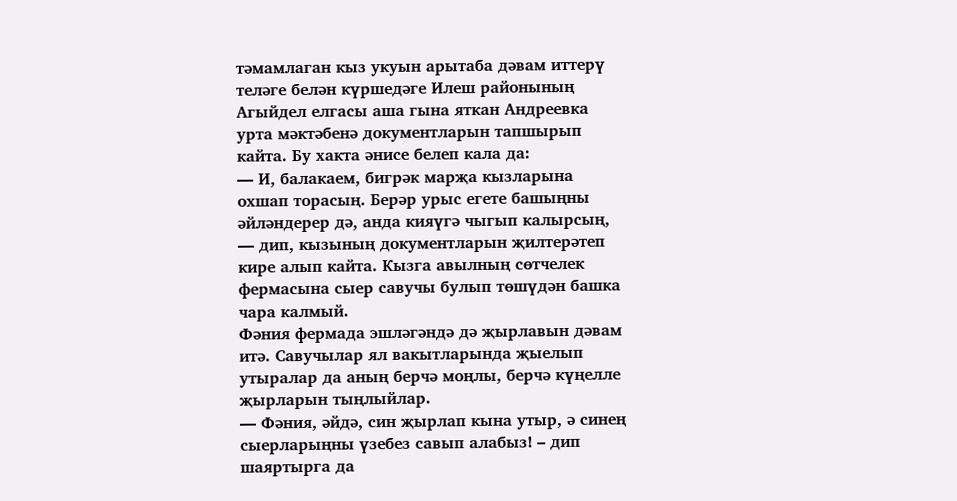тәмамлаган кыз укуын арытаба дәвам иттерү теләге белән күршедәге Илеш районының Агыйдел елгасы аша гына яткан Андреевка урта мәктәбенә документларын тапшырып кайта. Бу хакта әнисе белеп кала да:
— И, балакаем, бигрәк марҗа кызларына охшап торасың. Берәр урыс егете башыңны әйләндерер дә, анда кияүгә чыгып калырсың, — дип, кызының документларын җилтерәтеп кире алып кайта. Кызга авылның сөтчелек фермасына сыер савучы булып төшүдән башка чара калмый.
Фәния фермада эшләгәндә дә җырлавын дәвам итә. Савучылар ял вакытларында җыелып утыралар да аның берчә моңлы, берчә күңелле җырларын тыңлыйлар.
— Фәния, әйдә, син җырлап кына утыр, ә синең сыерларыңны үзебез савып алабыз! – дип шаяртырга да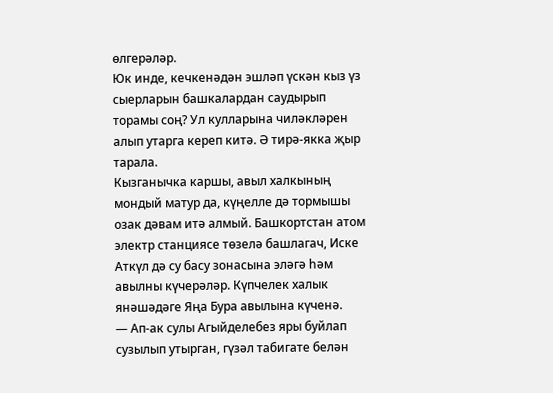өлгерәләр.
Юк инде, кечкенәдән эшләп үскән кыз үз сыерларын башкалардан саудырып торамы соң? Ул кулларына чиләкләрен алып утарга кереп китә. Ә тирә-якка җыр тарала.
Кызганычка каршы, авыл халкының мондый матур да, күңелле дә тормышы озак дәвам итә алмый. Башкортстан атом электр станциясе төзелә башлагач, Иске Аткүл дә су басу зонасына эләгә һәм авылны күчерәләр. Күпчелек халык янәшәдәге Яңа Бура авылына күченә.
— Ап-ак сулы Агыйделебез яры буйлап сузылып утырган, гүзәл табигате белән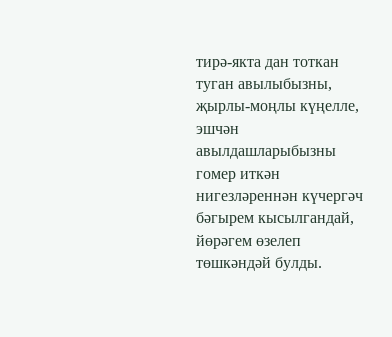тирә-якта дан тоткан туган авылыбызны, җырлы-моңлы күңелле, эшчән авылдашларыбызны гомер иткән нигезләреннән күчергәч бәгырем кысылгандай, йөрәгем өзелеп төшкәндәй булды.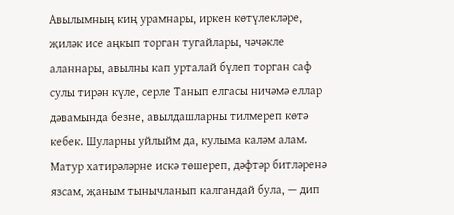Авылымның киң урамнары, иркен көтүлекләре, җиләк исе аңкып торган тугайлары, чәчәкле аланнары, авылны кап урталай бүлеп торган саф сулы тирән күле, серле Танып елгасы ничәмә еллар дәвамында безне, авылдашларны тилмереп көтә кебек. Шуларны уйлыйм да, кулыма каләм алам. Матур хатирәләрне искә төшереп, дәфтәр битләренә язсам, җаным тынычланып калгандай була, — дип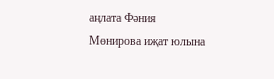аңлата Фәния Мөнирова иҗат юлына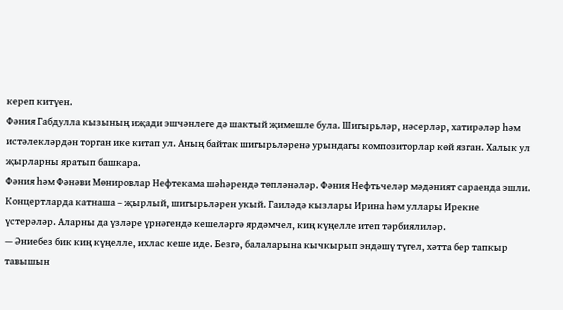кереп китүен.
Фәния Габдулла кызының иҗади эшчәнлеге дә шактый җимешле була. Шигырьләр, нәсерләр, хатирәләр һәм истәлекләрдән торган ике китап ул. Аның байтак шигырьләренә урындагы композиторлар көй язган. Халык ул җырларны яратып башкара.
Фәния һәм Фәнәви Мөнировлар Нефтекама шәһәрендә төпләнәләр. Фәния Нефтьчеләр мәдәният сараенда эшли. Концертларда катнаша – җырлый, шигырьләрен укый. Гаиләдә кызлары Ирина һәм уллары Ирекне үстерәләр. Аларны да үзләре үрнәгендә кешеләргә ярдәмчел, киң күңелле итеп тәрбиялиләр.
— Әниебез бик киң күңелле, ихлас кеше иде. Безгә, балаларына кычкырып эндәшү түгел, хәтта бер тапкыр тавышын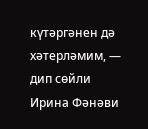күтәргәнен дә хәтерләмим, — дип сөйли Ирина Фәнәви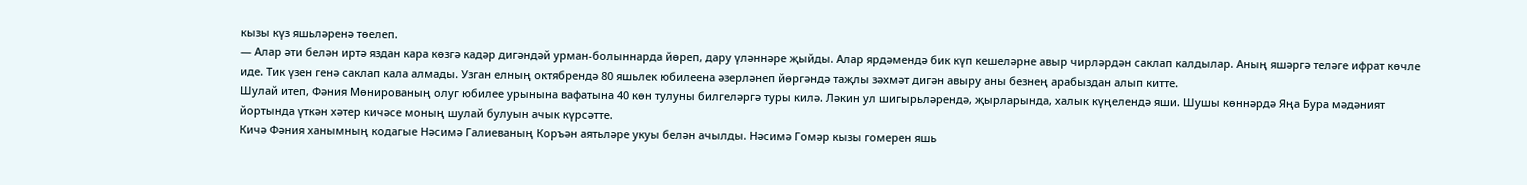кызы күз яшьләренә төелеп.
— Алар әти белән иртә яздан кара көзгә кадәр дигәндәй урман-болыннарда йөреп, дару үләннәре җыйды. Алар ярдәмендә бик күп кешеләрне авыр чирләрдән саклап калдылар. Аның яшәргә теләге ифрат көчле иде. Тик үзен генә саклап кала алмады. Узган елның октябрендә 80 яшьлек юбилеена әзерләнеп йөргәндә таҗлы зәхмәт дигән авыру аны безнең арабыздан алып китте.
Шулай итеп, Фәния Мөнированың олуг юбилее урынына вафатына 40 көн тулуны билгеләргә туры килә. Ләкин ул шигырьләрендә, җырларында, халык күңелендә яши. Шушы көннәрдә Яңа Бура мәдәният йортында үткән хәтер кичәсе моның шулай булуын ачык күрсәтте.
Кичә Фәния ханымның кодагые Нәсимә Галиеваның Коръән аятьләре укуы белән ачылды. Нәсимә Гомәр кызы гомерен яшь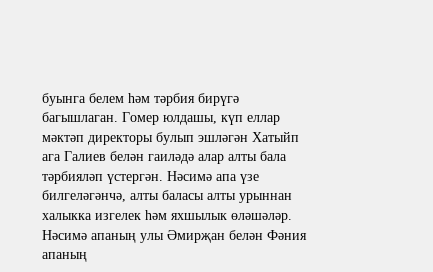буынга белем һәм тәрбия бирүгә багышлаган. Гомер юлдашы, күп еллар мәктәп директоры булып эшләгән Хатыйп ага Галиев белән гаиләдә алар алты бала тәрбияләп үстергән. Нәсимә апа үзе билгеләгәнчә, алты баласы алты урыннан халыкка изгелек һәм яхшылык өләшәләр.
Нәсимә апаның улы Әмирҗан белән Фәния апаның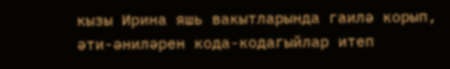кызы Ирина яшь вакытларында гаилә корып, әти-әниләрен кода-кодагыйлар итеп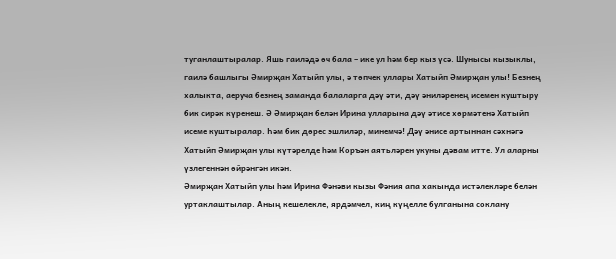туганлаштыралар. Яшь гаиләдә өч бала – ике ул һәм бер кыз үсә. Шунысы кызыклы, гаилә башлыгы Әмирҗан Хатыйп улы, ә төпчек уллары Хатыйп Әмирҗан улы! Безнең халыкта, аеруча безнең заманда балаларга дәү әти, дәү әниләренең исемен куштыру бик сирәк күренеш. Ә Әмирҗан белән Ирина улларына дәү әтисе хөрмәтенә Хатыйп исеме куштыралар. Һәм бик дөрес эшлиләр, минемчә! Дәү әнисе артыннан сәхнәгә Хатыйп Әмирҗан улы күтәрелде һәм Коръән аятьләрен укуны дәвам итте. Ул аларны үзлегеннән өйрәнгән икән.
Әмирҗан Хатыйп улы һәм Ирина Фәнәви кызы Фәния апа хакында истәлекләре белән уртаклаштылар. Аның кешелекле, ярдәмчел, киң күңелле булганына соклану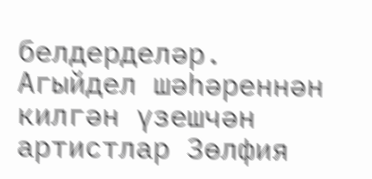белдерделәр.
Агыйдел шәһәреннән килгән үзешчән артистлар Зөлфия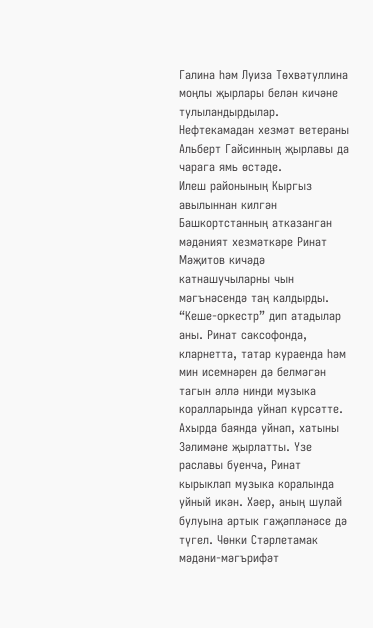Галина һәм Луиза Төхвәтуллина моңлы җырлары белән кичәне тулыландырдылар. Нефтекамадан хезмәт ветераны Альберт Гайсинның җырлавы да чарага ямь өстәде.
Илеш районының Кыргыз авылыннан килгән Башкортстанның атказанган мәдәният хезмәткәре Ринат Мәҗитов кичәдә катнашучыларны чын мәгънәсендә таң калдырды. “Кеше-оркестр” дип атадылар аны. Ринат саксофонда, кларнетта, татар кураенда һәм мин исемнәрен дә белмәгән тагын әллә нинди музыка коралларында уйнап күрсәтте. Ахырда баянда уйнап, хатыны Зәлимәне җырлатты. Үзе раславы буенча, Ринат кырыклап музыка коралында уйный икән. Хәер, аның шулай булуына артык гаҗәпләнәсе дә түгел. Чөнки Стәрлетамак мәдәни-мәгърифәт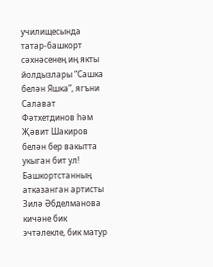училищесында татар-башкорт сәхнәсенең иң якты йолдызлары “Сашка белән Яшка”, ягъни Салават Фәтхетдинов һәм Җәвит Шакиров белән бер вакытта укыган бит ул!
Башкортстанның атказанган артисты Зилә Әбделманова кичәне бик эчтәлекле, бик матур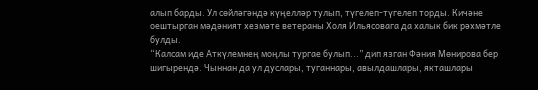алып барды. Ул сөйләгәндә күңелләр тулып, түгелеп-түгелеп торды. Кичәне оештырган мәдәният хезмәте ветераны Холя Ильясовага да халык бик рәхмәтле булды.
“Калсам иде Аткүлемнең моңлы тургае булып...” дип язган Фәния Мөнирова бер шигырендә. Чыннан да ул дуслары, туганнары, авылдашлары, якташлары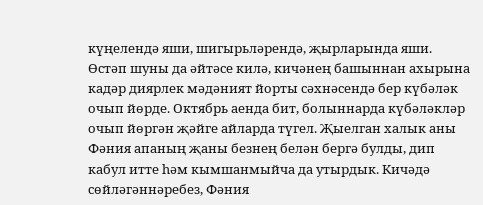күңелендә яши, шигырьләрендә, җырларында яши.
Өстәп шуны да әйтәсе килә, кичәнең башыннан ахырына кадәр диярлек мәдәният йорты сәхнәсендә бер күбәләк очып йөрде. Октябрь аенда бит, болыннарда күбәләкләр очып йөргән җәйге айларда түгел. Җыелган халык аны Фәния апаның җаны безнең белән бергә булды, дип кабул итте һәм кымшанмыйча да утырдык. Кичәдә сөйләгәннәребез, Фәния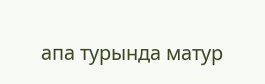апа турында матур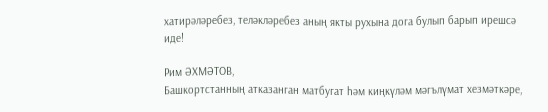хатирәләребез, теләкләребез аның якты рухына дога булып барып ирешсә иде!

Рим ӘХМӘТОВ,
Башкортстанның атказанган матбугат һәм киңкүләм мәгълүмат хезмәткәре,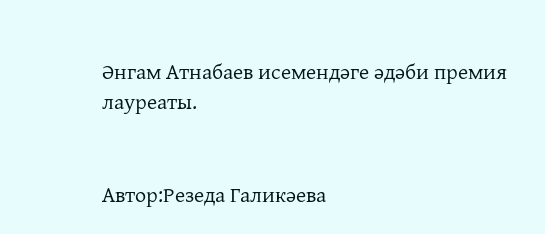Әнгам Атнабаев исемендәге әдәби премия лауреаты.


Автор:Резеда Галикәева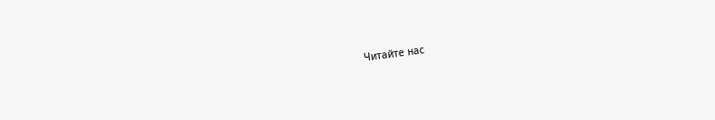Читайте нас